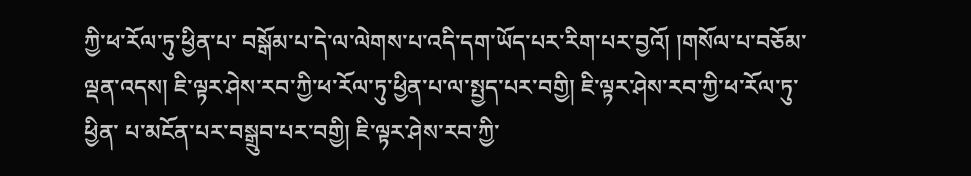ཀྱི་ཕ་རོལ་ཏུ་ཕྱིན་པ་ བསྒོམ་པ་དེ་ལ་ལེགས་པ་འདི་དག་ཡོད་པར་རིག་པར་བྱའོ། །གསོལ་པ་བཅོམ་ལྡན་འདས། ཇི་ལྟར་ཤེས་རབ་ཀྱི་ཕ་རོལ་ཏུ་ཕྱིན་པ་ལ་སྤྱད་པར་བགྱི། ཇི་ལྟར་ཤེས་རབ་ཀྱི་ཕ་རོལ་ཏུ་ཕྱིན་ པ་མངོན་པར་བསྒྲུབ་པར་བགྱི། ཇི་ལྟར་ཤེས་རབ་ཀྱི་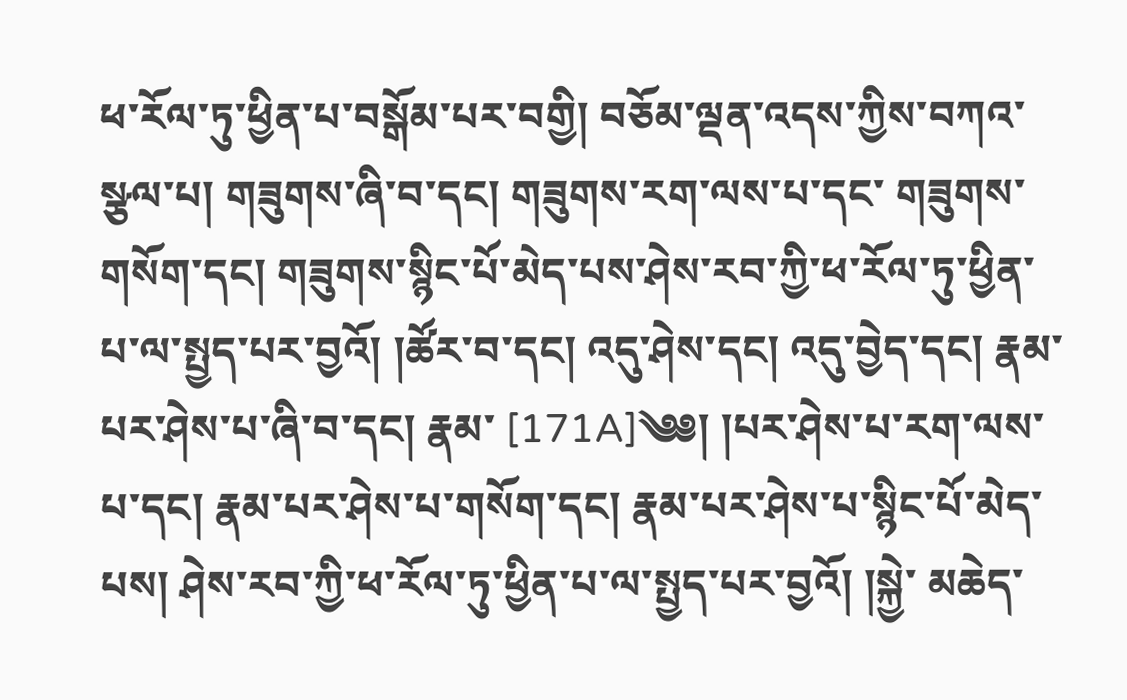ཕ་རོལ་ཏུ་ཕྱིན་པ་བསྒོམ་པར་བགྱི། བཅོམ་ལྡན་འདས་ཀྱིས་བཀའ་སྩལ་པ། གཟུགས་ཞི་བ་དང། གཟུགས་རག་ལས་པ་དང་ གཟུགས་གསོག་དང། གཟུགས་སྙིང་པོ་མེད་པས་ཤེས་རབ་ཀྱི་ཕ་རོལ་ཏུ་ཕྱིན་པ་ལ་སྤྱད་པར་བྱའོ། །ཚོར་བ་དང། འདུ་ཤེས་དང། འདུ་བྱེད་དང། རྣམ་པར་ཤེས་པ་ཞི་བ་དང། རྣམ་ [171A]༄༅། །པར་ཤེས་པ་རག་ལས་པ་དང། རྣམ་པར་ཤེས་པ་གསོག་དང། རྣམ་པར་ཤེས་པ་སྙིང་པོ་མེད་པས། ཤེས་རབ་ཀྱི་ཕ་རོལ་ཏུ་ཕྱིན་པ་ལ་སྤྱད་པར་བྱའོ། །སྐྱེ་ མཆེད་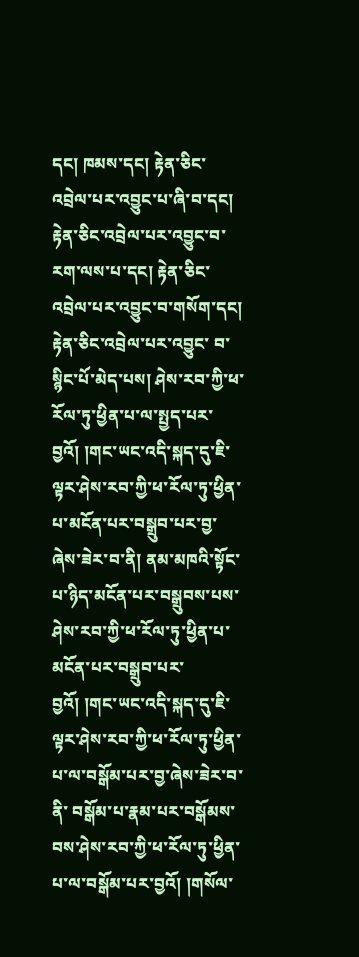དང། ཁམས་དང། རྟེན་ཅིང་འབྲེལ་པར་འབྱུང་པ་ཞི་བ་དང། རྟེན་ཅིང་འབྲེལ་པར་འབྱུང་བ་རག་ལས་པ་དང། རྟེན་ཅིང་འབྲེལ་པར་འབྱུང་བ་གསོག་དང། རྟེན་ཅིང་འབྲེལ་པར་འབྱུང་ བ་སྙིང་པོ་མེད་པས། ཤེས་རབ་ཀྱི་ཕ་རོལ་ཏུ་ཕྱིན་པ་ལ་སྤྱད་པར་བྱའོ། །གང་ཡང་འདི་སྐད་དུ་ཇི་ལྟར་ཤེས་རབ་ཀྱི་ཕ་རོལ་ཏུ་ཕྱིན་པ་མངོན་པར་བསྒྲུབ་པར་བྱ་ཞེས་ཟེར་བ་ནི། ནམ་མཁའི་སྟོང་ པ་ཉིད་མངོན་པར་བསྒྲུབས་པས་ཤེས་རབ་ཀྱི་ཕ་རོལ་ཏུ་ཕྱིན་པ་མངོན་པར་བསྒྲུབ་པར་བྱའོ། །གང་ཡང་འདི་སྐད་དུ་ཇི་ལྟར་ཤེས་རབ་ཀྱི་ཕ་རོལ་ཏུ་ཕྱིན་པ་ལ་བསྒོམ་པར་བྱ་ཞེས་ཟེར་བ་ནི་ བསྒོམ་པ་རྣམ་པར་བསྒོམས་བས་ཤེས་རབ་ཀྱི་ཕ་རོལ་ཏུ་ཕྱིན་པ་ལ་བསྒོམ་པར་བྱའོ། །གསོལ་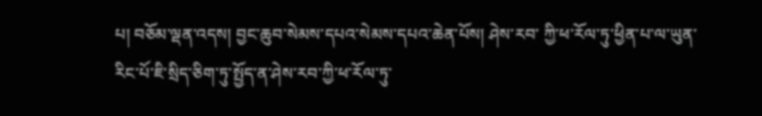པ། བཅོམ་ལྡན་འདས། བྱང་ཆུབ་སེམས་དཔའ་སེམས་དཔའ་ཆེན་པོས། ཤེས་རབ་ ཀྱི་ཕ་རོལ་ཏུ་ཕྱིན་པ་ལ་ཡུན་རིང་པོ་ཇི་སྲིད་ཅིག་ཏུ་སྤྱོད་ན་ཤེས་རབ་ཀྱི་ཕ་རོལ་ཏུ་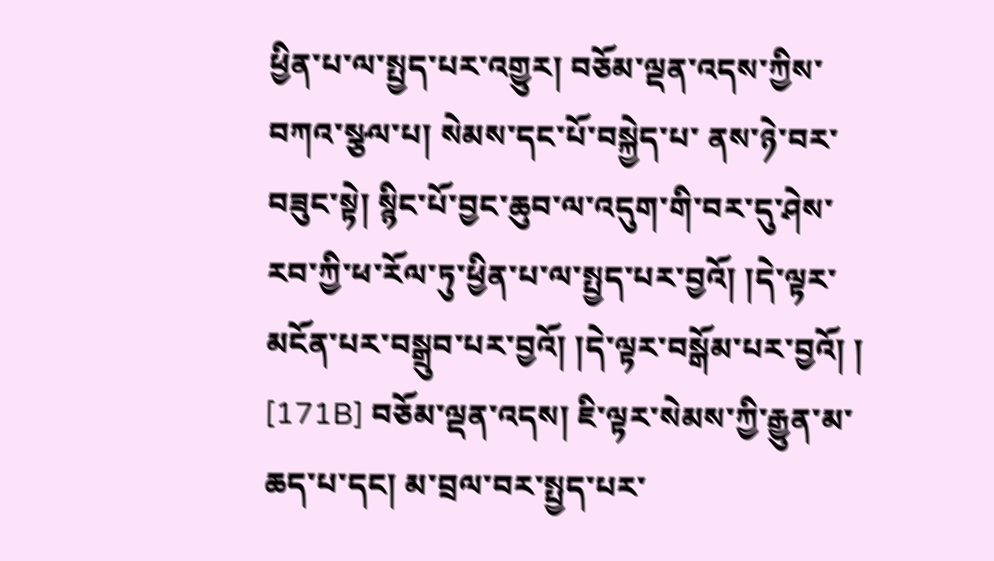ཕྱིན་པ་ལ་སྤྱད་པར་འགྱུར། བཅོམ་ལྡན་འདས་ཀྱིས་བཀའ་སྩལ་པ། སེམས་དང་པོ་བསྐྱེད་པ་ ནས་ཉེ་བར་བཟུང་སྟེ། སྙིང་པོ་བྱང་ཆུབ་ལ་འདུག་གི་བར་དུ་ཤེས་རབ་ཀྱི་ཕ་རོལ་ཏུ་ཕྱིན་པ་ལ་སྤྱད་པར་བྱའོ། །དེ་ལྟར་མངོན་པར་བསྒྲུབ་པར་བྱའོ། །དེ་ལྟར་བསྒོམ་པར་བྱའོ། ། [171B] བཅོམ་ལྡན་འདས། ཇི་ལྟར་སེམས་ཀྱི་རྒྱུན་མ་ཆད་པ་དང། མ་བྲལ་བར་སྤྱད་པར་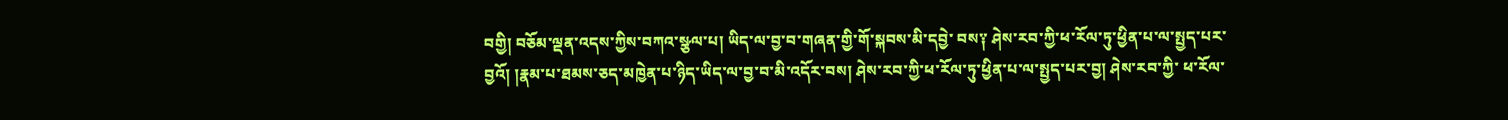བགྱི། བཅོམ་ལྡན་འདས་ཀྱིས་བཀའ་སྩལ་པ། ཡིད་ལ་བྱ་བ་གཞན་གྱི་གོ་སྐབས་མི་དབྱེ་ བས༑ ཤེས་རབ་ཀྱི་ཕ་རོལ་ཏུ་ཕྱིན་པ་ལ་སྤྱད་པར་བྱའོ། །རྣམ་པ་ཐམས་ཅད་མཁྱེན་པ་ཉིད་ཡིད་ལ་བྱ་བ་མི་འདོར་བས། ཤེས་རབ་ཀྱི་ཕ་རོལ་ཏུ་ཕྱིན་པ་ལ་སྤྱད་པར་བྱ། ཤེས་རབ་ཀྱི་ ཕ་རོལ་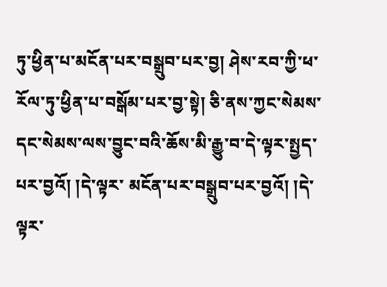ཏུ་ཕྱིན་པ་མངོན་པར་བསྒྲུབ་པར་བྱ། ཤེས་རབ་ཀྱི་ཕ་རོལ་ཏུ་ཕྱིན་པ་བསྒོམ་པར་བྱ་སྟེ། ཅི་ནས་ཀྱང་སེམས་དང་སེམས་ལས་བྱུང་བའི་ཆོས་མི་རྒྱུ་བ་དེ་ལྟར་སྤྱད་པར་བྱའོ། །དེ་ལྟར་ མངོན་པར་བསྒྲུབ་པར་བྱའོ། །དེ་ལྟར་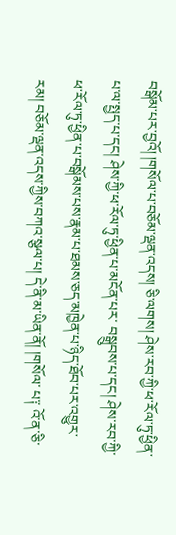བསྒོམ་པར་བྱའོ། །གསོལ་པ་བཅོམ་ལྡན་འདས། ཅི་ལགས། ཤེས་རབ་ཀྱི་ཕ་རོལ་ཏུ་ཕྱིན་པ་ལ་སྤྱད་པ་དང། ཤེས་ཀྱི་ཕ་རོལ་ཏུ་ཕྱིན་པ་མངོན་པར་ བསྒྲུབས་པ་དང། ཤེས་རབ་ཀྱི་ཕ་རོལ་ཏུ་ཕྱིན་པ་བསྒོམས་པས་རྣམ་པ་ཐམས་ཅད་མཁྱེན་པ་ཉིད་ཐོབ་པར་འགྱུར་རམ། བཅོམ་ལྡན་འདས་ཀྱིས་བཀའ་སྩལ་པ། དེ་ནི་མ་ཡིན་ནོ། །གསོལ་ པ༑ འོ་ན་ཅི་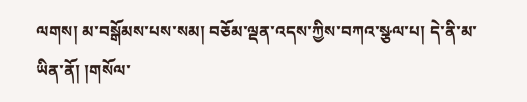ལགས། མ་བསྒོམས་པས་སམ། བཅོམ་ལྡན་འདས་ཀྱིས་བཀའ་སྩལ་པ། དེ་ནི་མ་ཡིན་ནོ། །གསོལ་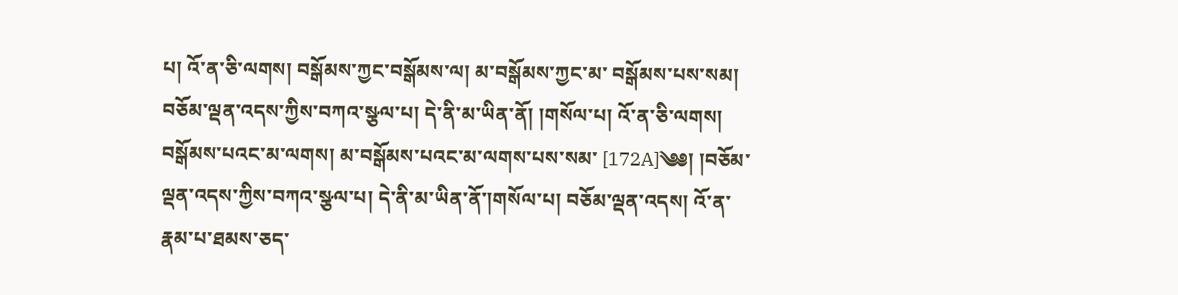པ། འོ་ན་ཅི་ལགས། བསྒོམས་ཀྱང་བསྒོམས་ལ། མ་བསྒོམས་ཀྱང་མ་ བསྒོམས་པས་སམ། བཅོམ་ལྡན་འདས་ཀྱིས་བཀའ་སྩལ་པ། དེ་ནི་མ་ཡིན་ནོ། །གསོལ་པ། འོ་ན་ཅི་ལགས། བསྒོམས་པའང་མ་ལགས། མ་བསྒོམས་པའང་མ་ལགས་པས་སམ་ [172A]༄༅། །བཅོམ་ལྡན་འདས་ཀྱིས་བཀའ་སྩལ་པ། དེ་ནི་མ་ཡིན་ནོ་།གསོལ་པ། བཅོམ་ལྡན་འདས། འོ་ན་རྣམ་པ་ཐམས་ཅད་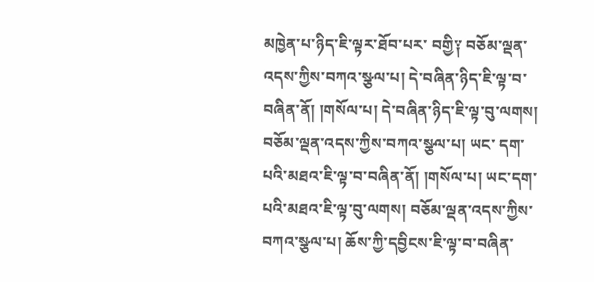མཁྱེན་པ་ཉིད་ཇི་ལྟར་ཐོབ་པར་ བགྱི༑ བཅོམ་ལྡན་འདས་ཀྱིས་བཀའ་སྩལ་པ། དེ་བཞིན་ཉིད་ཇི་ལྟ་བ་བཞིན་ནོ། །གསོལ་པ། དེ་བཞིན་ཉིད་ཇི་ལྟ་བུ་ལགས། བཅོམ་ལྡན་འདས་ཀྱིས་བཀའ་སྩལ་པ། ཡང་ དག་པའི་མཐའ་ཇི་ལྟ་བ་བཞིན་ནོ། །གསོལ་པ། ཡང་དག་པའི་མཐའ་ཇི་ལྟ་བུ་ལགས། བཅོམ་ལྡན་འདས་ཀྱིས་བཀའ་སྩལ་པ། ཆོས་ཀྱི་དབྱིངས་ཇི་ལྟ་བ་བཞིན་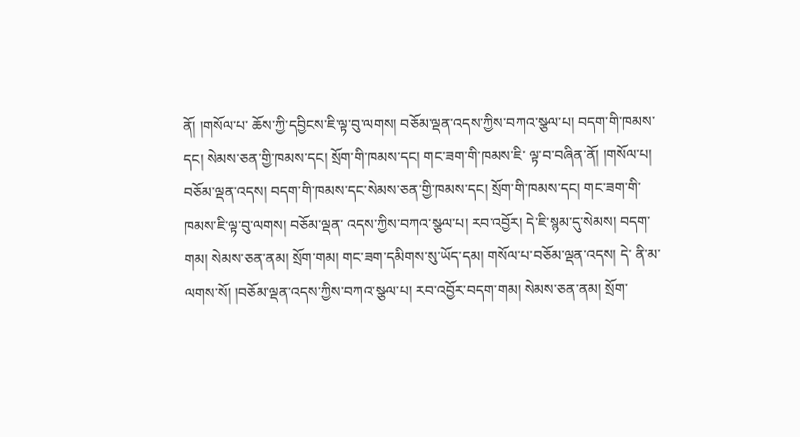ནོ། །གསོལ་པ་ ཆོས་ཀྱི་དབྱིངས་ཇི་ལྟ་བུ་ལགས། བཅོམ་ལྡན་འདས་ཀྱིས་བཀའ་སྩལ་པ། བདག་གི་ཁམས་དང། སེམས་ཅན་གྱི་ཁམས་དང། སྲོག་གི་ཁམས་དང། གང་ཟག་གི་ཁམས་ཇི་ ལྟ་བ་བཞིན་ནོ། །གསོལ་པ། བཅོམ་ལྡན་འདས། བདག་གི་ཁམས་དང་སེམས་ཅན་གྱི་ཁམས་དང། སྲོག་གི་ཁམས་དང། གང་ཟག་གི་ཁམས་ཇི་ལྟ་བུ་ལགས། བཅོམ་ལྡན་ འདས་ཀྱིས་བཀའ་སྩལ་པ། རབ་འབྱོར། དེ་ཇི་སྙམ་དུ་སེམས། བདག་གམ། སེམས་ཅན་ནམ། སྲོག་གམ། གང་ཟག་དམིགས་སུ་ཡོད་དམ། གསོལ་པ་བཅོམ་ལྡན་འདས། དེ་ ནི་མ་ལགས་སོ། །བཅོམ་ལྡན་འདས་ཀྱིས་བཀའ་སྩལ་པ། རབ་འབྱོར་བདག་གམ། སེམས་ཅན་ནམ། སྲོག་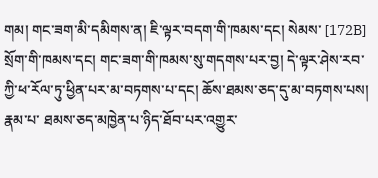གམ། གང་ཟག་མི་དམིགས་ན། ཇི་ལྟར་བདག་གི་ཁམས་དང། སེམས་ [172B] སྲོག་གི་ཁམས་དང། གང་ཟག་གི་ཁམས་སུ་གདགས་པར་བྱ། དེ་ལྟར་ཤེས་རབ་ཀྱི་ཕ་རོལ་ཏུ་ཕྱིན་པར་མ་བཏགས་པ་དང། ཆོས་ཐམས་ཅད་དུ་མ་བཏགས་པས། རྣམ་པ་ ཐམས་ཅད་མཁྱེན་པ་ཉིད་ཐོབ་པར་འགྱུར་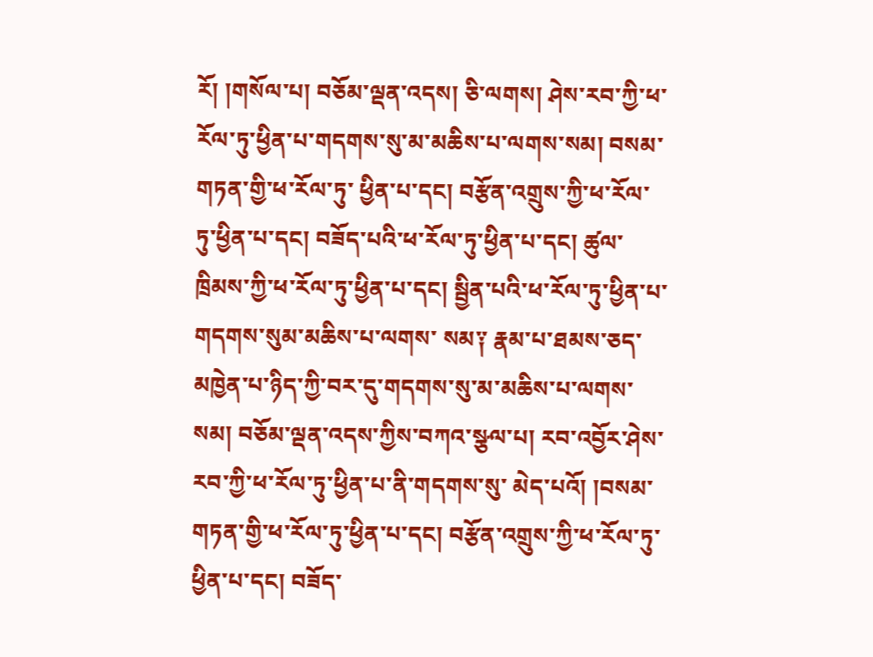རོ། །གསོལ་པ། བཅོམ་ལྡན་འདས། ཅི་ལགས། ཤེས་རབ་ཀྱི་ཕ་རོལ་ཏུ་ཕྱིན་པ་གདགས་སུ་མ་མཆིས་པ་ལགས་སམ། བསམ་གཏན་གྱི་ཕ་རོལ་ཏུ་ ཕྱིན་པ་དང། བརྩོན་འགྲུས་ཀྱི་ཕ་རོལ་ཏུ་ཕྱིན་པ་དང། བཟོད་པའི་ཕ་རོལ་ཏུ་ཕྱིན་པ་དང། ཚུལ་ཁྲིམས་ཀྱི་ཕ་རོལ་ཏུ་ཕྱིན་པ་དང། སྦྱིན་པའི་ཕ་རོལ་ཏུ་ཕྱིན་པ་གདགས་སུམ་མཆིས་པ་ལགས་ སམ༑ རྣམ་པ་ཐམས་ཅད་མཁྱེན་པ་ཉིད་ཀྱི་བར་དུ་གདགས་སུ་མ་མཆིས་པ་ལགས་སམ། བཅོམ་ལྡན་འདས་ཀྱིས་བཀའ་སྩལ་པ། རབ་འབྱོར་ཤེས་རབ་ཀྱི་ཕ་རོལ་ཏུ་ཕྱིན་པ་ནི་གདགས་སུ་ མེད་པའོ། །བསམ་གཏན་གྱི་ཕ་རོལ་ཏུ་ཕྱིན་པ་དང། བརྩོན་འགྲུས་ཀྱི་ཕ་རོལ་ཏུ་ཕྱིན་པ་དང། བཟོད་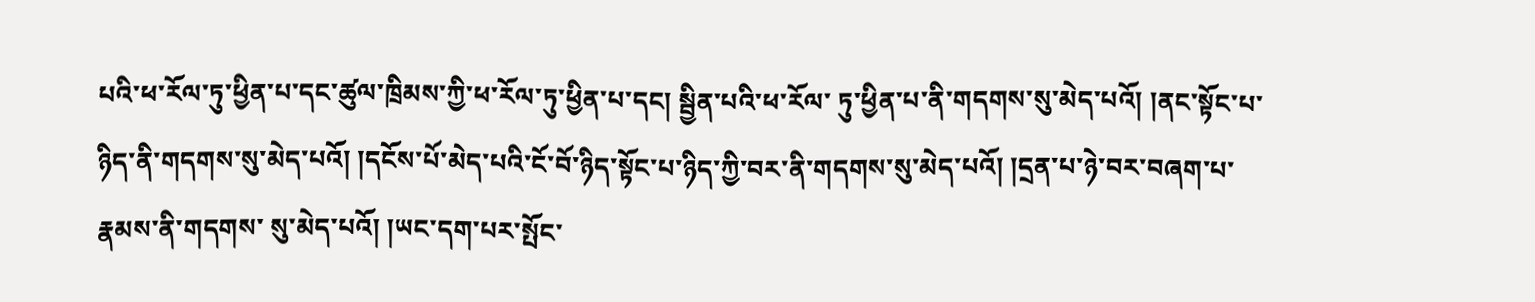པའི་ཕ་རོལ་ཏུ་ཕྱིན་པ་དང་ཚུལ་ཁྲིམས་ཀྱི་ཕ་རོལ་ཏུ་ཕྱིན་པ་དང། སྦྱིན་པའི་ཕ་རོལ་ ཏུ་ཕྱིན་པ་ནི་གདགས་སུ་མེད་པའོ། །ནང་སྟོང་པ་ཉིད་ནི་གདགས་སུ་མེད་པའོ། །དངོས་པོ་མེད་པའི་ངོ་བོ་ཉིད་སྟོང་པ་ཉིད་ཀྱི་བར་ནི་གདགས་སུ་མེད་པའོ། །དྲན་པ་ཉེ་བར་བཞག་པ་རྣམས་ནི་གདགས་ སུ་མེད་པའོ། །ཡང་དག་པར་སྤོང་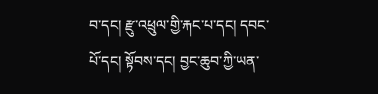བ་དང། རྫུ་འཕྲུལ་གྱི་རྐང་པ་དང། དབང་པོ་དང། སྟོབས་དང། བྱང་ཆུབ་ཀྱི་ཡན་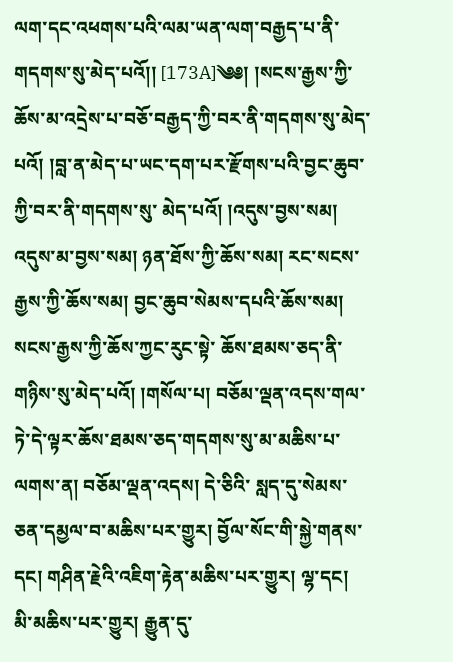ལག་དང་འཕགས་པའི་ལམ་ཡན་ལག་བརྒྱད་པ་ནི་གདགས་སུ་མེད་པའོ།། [173A]༄༅། །སངས་རྒྱས་ཀྱི་ཆོས་མ་འདྲེས་པ་བཅོ་བརྒྱད་ཀྱི་བར་ནི་གདགས་སུ་མེད་པའོ། །བླ་ན་མེད་པ་ཡང་དག་པར་རྫོགས་པའི་བྱང་ཆུབ་ཀྱི་བར་ནི་གདགས་སུ་ མེད་པའོ། །འདུས་བྱས་སམ། འདུས་མ་བྱས་སམ། ཉན་ཐོས་ཀྱི་ཆོས་སམ། རང་སངས་རྒྱས་ཀྱི་ཆོས་སམ། བྱང་ཆུབ་སེམས་དཔའི་ཆོས་སམ། སངས་རྒྱས་ཀྱི་ཆོས་ཀྱང་རུང་སྟེ་ ཆོས་ཐམས་ཅད་ནི་གཉིས་སུ་མེད་པའོ། །གསོལ་པ། བཅོམ་ལྡན་འདས་གལ་ཏེ་དེ་ལྟར་ཆོས་ཐམས་ཅད་གདགས་སུ་མ་མཆིས་པ་ལགས་ན། བཅོམ་ལྡན་འདས། དེ་ཅིའི་ སླད་དུ་སེམས་ཅན་དམྱལ་བ་མཆིས་པར་གྱུར། བྱོལ་སོང་གི་སྐྱེ་གནས་དང། གཤིན་རྗེའི་འཇིག་རྟེན་མཆིས་པར་གྱུར། ལྷ་དང། མི་མཆིས་པར་གྱུར། རྒྱུན་དུ་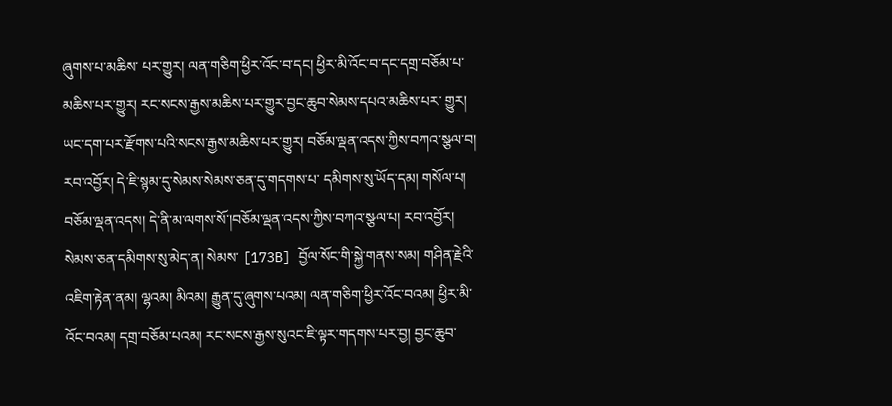ཞུགས་པ་མཆིས་ པར་གྱུར། ལན་གཅིག་ཕྱིར་འོང་བ་དང། ཕྱིར་མི་འོང་བ་དང་དགྲ་བཅོམ་པ་མཆིས་པར་གྱུར། རང་སངས་རྒྱས་མཆིས་པར་གྱུར་བྱང་ཆུབ་སེམས་དཔའ་མཆིས་པར་ གྱུར། ཡང་དག་པར་རྫོགས་པའི་སངས་རྒྱས་མཆིས་པར་གྱུར། བཅོམ་ལྡན་འདས་ཀྱིས་བཀའ་སྩལ་བ། རབ་འབྱོར། དེ་ཇི་སྙམ་དུ་སེམས་སེམས་ཅན་དུ་གདགས་པ་ དམིགས་སུ་ཡོད་དམ། གསོལ་པ། བཅོམ་ལྡན་འདས། དེ་ནི་མ་ལགས་སོ་།བཅོམ་ལྡན་འདས་ཀྱིས་བཀའ་སྩལ་པ། རབ་འབྱོར། སེམས་ཅན་དམིགས་སུ་མེད་ན། སེམས་ [173B] བྱོལ་སོང་གི་སྐྱེ་གནས་སམ། གཤིན་རྗེའི་འཇིག་རྟེན་ནམ། ལྷའམ། མིའམ། རྒྱུན་དུ་ཞུགས་པའམ། ལན་གཅིག་ཕྱིར་འོང་བའམ། ཕྱིར་མི་ འོང་བའམ། དགྲ་བཅོམ་པའམ། རང་སངས་རྒྱས་སུའང་ཇི་ལྟར་གདགས་པར་བྱ། བྱང་ཆུབ་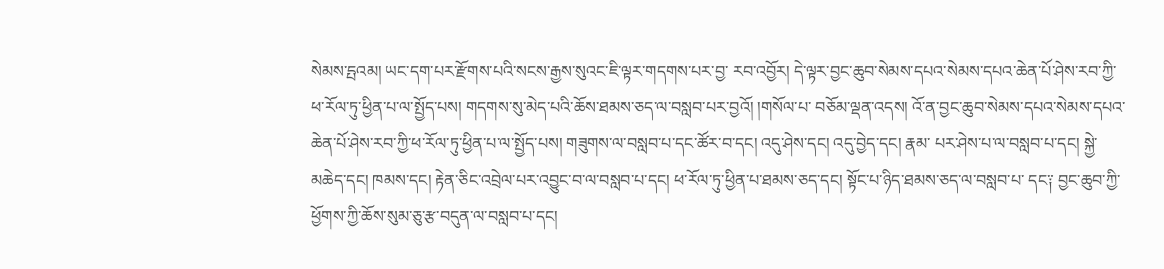སེམས་དྤའམ། ཡང་དག་པར་རྫོགས་པའི་སངས་རྒྱས་སུའང་ཇི་ལྟར་གདགས་པར་བྱ་ རབ་འབྱོར། དེ་ལྟར་བྱང་ཆུབ་སེམས་དཔའ་སེམས་དཔའ་ཆེན་པོ་ཤེས་རབ་ཀྱི་ཕ་རོལ་ཏུ་ཕྱིན་པ་ལ་སྤྱོད་པས། གདགས་སུ་མེད་པའི་ཆོས་ཐམས་ཅད་ལ་བསླབ་པར་བྱའོ། །གསོལ་པ་ བཅོམ་ལྡན་འདས། འོ་ན་བྱང་ཆུབ་སེམས་དཔའ་སེམས་དཔའ་ཆེན་པོ་ཤེས་རབ་ཀྱི་ཕ་རོལ་ཏུ་ཕྱིན་པ་ལ་སྤྱོད་པས། གཟུགས་ལ་བསླབ་པ་དང་ཚོར་བ་དང། འདུ་ཤེས་དང། འདུ་བྱེད་དང། རྣམ་ པར་ཤེས་པ་ལ་བསླབ་པ་དང། སྐྱེ་མཆེད་དང། ཁམས་དང། རྟེན་ཅིང་འབྲེལ་པར་འབྱུང་བ་ལ་བསླབ་པ་དང། ཕ་རོལ་ཏུ་ཕྱིན་པ་ཐམས་ཅད་དང། སྟོང་པ་ཉིད་ཐམས་ཅད་ལ་བསླབ་པ་ དང༑ བྱང་ཆུབ་ཀྱི་ཕྱོགས་ཀྱི་ཆོས་སུམ་ཅུ་རྩ་བདུན་ལ་བསླབ་པ་དང།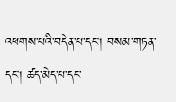འཕགས་པའི་བདེན་པ་དང། བསམ་གཏན་དང། ཚད་མེད་པ་དང་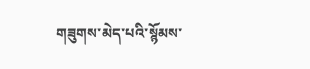གཟུགས་མེད་པའི་སྙོམས་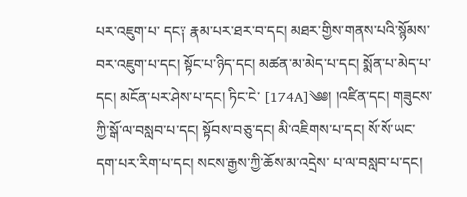པར་འཇུག་པ་ དང༑ རྣམ་པར་ཐར་བ་དང། མཐར་གྱིས་གནས་པའི་སྙོམས་བར་འཇུག་པ་དང། སྟོང་པ་ཉིད་དང། མཚན་མ་མེད་པ་དང། སྨོན་པ་མེད་པ་དང། མངོན་པར་ཤེས་པ་དང། ཏིང་ངེ་ [174A]༄༅། །འཛིན་དང། གཟུངས་ཀྱི་སྒོ་ལ་བསླབ་པ་དང། སྟོབས་བཅུ་དང། མི་འཇིགས་པ་དང། སོ་སོ་ཡང་དག་པར་རིག་པ་དང། སངས་རྒྱས་ཀྱི་ཆོས་མ་འདྲེས་ པ་ལ་བསླབ་པ་དང།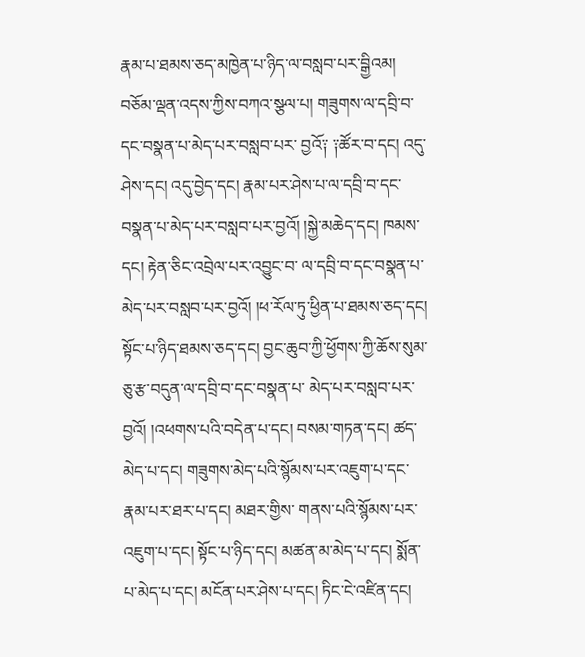རྣམ་པ་ཐམས་ཅད་མཁྱེན་པ་ཉིད་ལ་བསླབ་པར་བྒྱིའམ། བཅོམ་ལྡན་འདས་ཀྱིས་བཀའ་སྩལ་པ། གཟུགས་ལ་དབྲི་བ་དང་བསྣན་པ་མེད་པར་བསླབ་པར་ བྱའོ༑ ༑ཚོར་བ་དང། འདུ་ཤེས་དང། འདུ་བྱེད་དང། རྣམ་པར་ཤེས་པ་ལ་དབྲི་བ་དང་བསྣན་པ་མེད་པར་བསླབ་པར་བྱའོ། །སྐྱེ་མཆེད་དང། ཁམས་དང། རྟེན་ཅིང་འབྲེལ་པར་འབྱུང་བ་ ལ་དབྲི་བ་དང་བསྣན་པ་མེད་པར་བསླབ་པར་བྱའོ། །ཕ་རོལ་ཏུ་ཕྱིན་པ་ཐམས་ཅད་དང། སྟོང་པ་ཉིད་ཐམས་ཅད་དང། བྱང་ཆུབ་ཀྱི་ཕྱོགས་ཀྱི་ཆོས་སུམ་ཅུ་རྩ་བདུན་ལ་དབྲི་བ་དང་བསྣན་པ་ མེད་པར་བསླབ་པར་བྱའོ། །འཕགས་པའི་བདེན་པ་དང། བསམ་གཏན་དང། ཚད་མེད་པ་དང། གཟུགས་མེད་པའི་སྙོམས་པར་འཇུག་པ་དང་རྣམ་པར་ཐར་པ་དང། མཐར་གྱིས་ གནས་པའི་སྙོམས་པར་འཇུག་པ་དང། སྟོང་པ་ཉིད་དང། མཚན་མ་མེད་པ་དང། སྨོན་པ་མེད་པ་དང། མངོན་པར་ཤེས་པ་དང། ཏིང་ངེ་འཛིན་དང།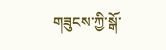གཟུངས་ཀྱི་སྒོ་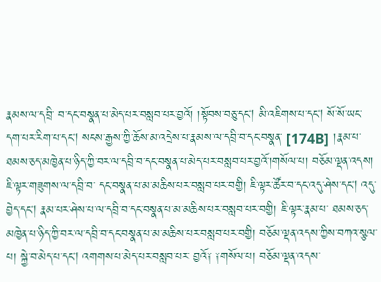རྣམས་ལ་དབྲི་ བ་དང་བསྣན་པ་མེད་པར་བསླབ་པར་བྱའོ། །སྟོབས་བཅུ་དང། མི་འཇིགས་པ་དང། སོ་སོ་ཡང་དག་པར་རིག་པ་དང། སངས་རྒྱས་ཀྱི་ཆོས་མ་འདྲེས་པ་རྣམས་ལ་དབྲི་བ་དང་བསྣན་ [174B] །རྣམ་པ་ཐམས་ཅད་མཁྱེན་པ་ཉིད་ཀྱི་བར་ལ་དབྲི་བ་དང་བསྣན་པ་མེད་པར་བསླབ་པར་བྱའོ་།གསོལ་པ། བཅོམ་ལྡན་འདས། ཇི་ལྟར་གཟུགས་ལ་དབྲི་བ་ དང་བསྣན་པ་མ་མཆིས་པར་བསླབ་པར་བགྱི། ཇི་ལྟར་ཚོར་བ་དང་འདུ་ཤེས་དང། འདུ་བྱེད་དང། རྣམ་པར་ཤེས་པ་ལ་དབྲི་བ་དང་བསྣན་པ་མ་མཆིས་པར་བསླབ་པར་བགྱི། ཇི་ལྟར་རྣམ་པ་ ཐམས་ཅད་མཁྱེན་པ་ཉིད་ཀྱི་བར་ལ་དབྲི་བ་དང་བསྣན་པ་མ་མཆིས་པར་བསླབ་པར་བགྱི། བཅོམ་ལྡན་འདས་ཀྱིས་བཀའ་སྩལ་པ། སྐྱེ་བ་མེད་པ་དང། འགགས་པ་མེད་པར་བསླབ་པར་ བྱའོ༑ ༑གསོལ་པ། བཅོམ་ལྡན་འདས་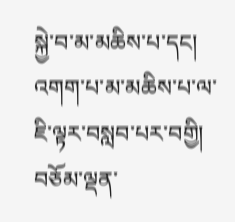སྐྱེ་བ་མ་མཆིས་པ་དང། འགག་པ་མ་མཆིས་པ་ལ་ཇི་ལྟར་བསླབ་པར་བགྱི། བཅོམ་ལྡན་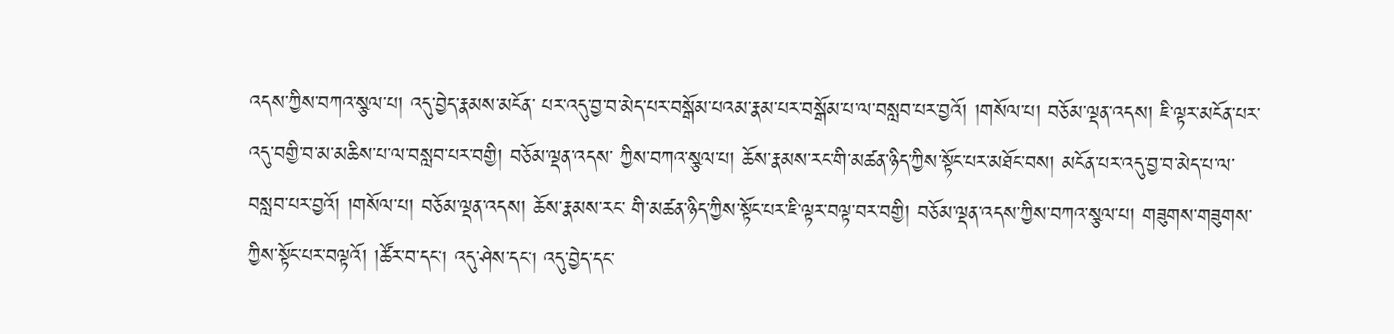འདས་ཀྱིས་བཀའ་སྩལ་པ། འདུ་བྱེད་རྣམས་མངོན་ པར་འདུ་བྱ་བ་མེད་པར་བསྒོམ་པའམ་རྣམ་པར་བསྒོམ་པ་ལ་བསླབ་པར་བྱའོ། །གསོལ་པ། བཅོམ་ལྡན་འདས། ཇི་ལྟར་མངོན་པར་འདུ་བགྱི་བ་མ་མཆིས་པ་ལ་བསླབ་པར་བགྱི། བཅོམ་ལྡན་འདས་ ཀྱིས་བཀའ་སྩལ་པ། ཆོས་རྣམས་རང་གི་མཚན་ཉིད་ཀྱིས་སྟོང་པར་མཐོང་བས། མངོན་པར་འདུ་བྱ་བ་མེད་པ་ལ་བསླབ་པར་བྱའོ། །གསོལ་པ། བཅོམ་ལྡན་འདས། ཆོས་རྣམས་རང་ གི་མཚན་ཉིད་ཀྱིས་སྟོང་པར་ཇི་ལྟར་བལྟ་བར་བགྱི། བཅོམ་ལྡན་འདས་ཀྱིས་བཀའ་སྩལ་པ། གཟུགས་གཟུགས་ཀྱིས་སྟོང་པར་བལྟའོ། །ཚོར་བ་དང། འདུ་ཤེས་དང། འདུ་བྱེད་དང་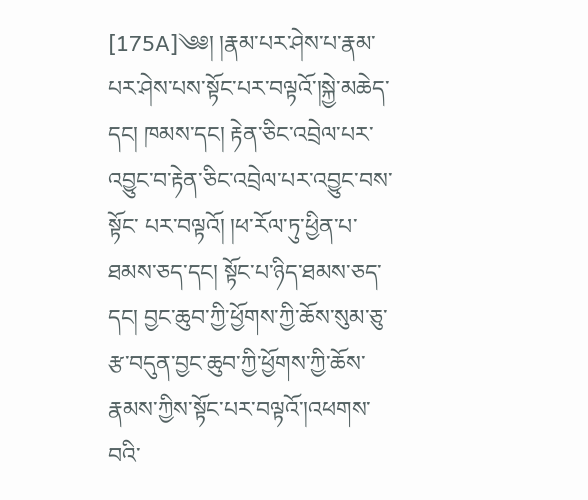[175A]༄༅། །རྣམ་པར་ཤེས་པ་རྣམ་པར་ཤེས་པས་སྟོང་པར་བལྟའོ་།སྐྱེ་མཆེད་དང། ཁམས་དང། རྟེན་ཅིང་འབྲེལ་པར་འབྱུང་བ་རྟེན་ཅིང་འབྲེལ་པར་འབྱུང་བས་སྟོང་ པར་བལྟའོ། །ཕ་རོལ་ཏུ་ཕྱིན་པ་ཐམས་ཅད་དང། སྟོང་པ་ཉིད་ཐམས་ཅད་དང། བྱང་ཆུབ་ཀྱི་ཕྱོགས་ཀྱི་ཆོས་སུམ་ཅུ་རྩ་བདུན་བྱང་ཆུབ་ཀྱི་ཕྱོགས་ཀྱི་ཆོས་རྣམས་ཀྱིས་སྟོང་པར་བལྟའོ་།འཕགས་ བའི་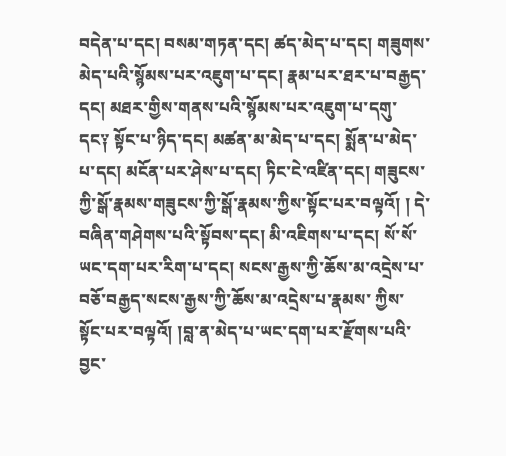བདེན་པ་དང། བསམ་གཏན་དང། ཚད་མེད་པ་དང། གཟུགས་མེད་པའི་སྙོམས་པར་འཇུག་པ་དང། རྣམ་པར་ཐར་པ་བརྒྱད་དང། མཐར་གྱིས་གནས་པའི་སྙོམས་པར་འཇུག་པ་དགུ་ དང༑ སྟོང་པ་ཉིད་དང། མཚན་མ་མེད་པ་དང། སྨོན་པ་མེད་པ་དང། མངོན་པར་ཤེས་པ་དང། ཏིང་ངེ་འཛིན་དང། གཟུངས་ཀྱི་སྒོ་རྣམས་གཟུངས་ཀྱི་སྒོ་རྣམས་ཀྱིས་སྟོང་པར་བལྟའོ། ། དེ་བཞིན་གཤེགས་པའི་སྟོབས་དང། མི་འཇིགས་པ་དང། སོ་སོ་ཡང་དག་པར་རིག་པ་དང། སངས་རྒྱས་ཀྱི་ཆོས་མ་འདྲེས་པ་བཅོ་བརྒྱད་སངས་རྒྱས་ཀྱི་ཆོས་མ་འདྲེས་པ་རྣམས་ ཀྱིས་སྟོང་པར་བལྟའོ། །བླ་ན་མེད་པ་ཡང་དག་པར་རྫོགས་པའི་བྱང་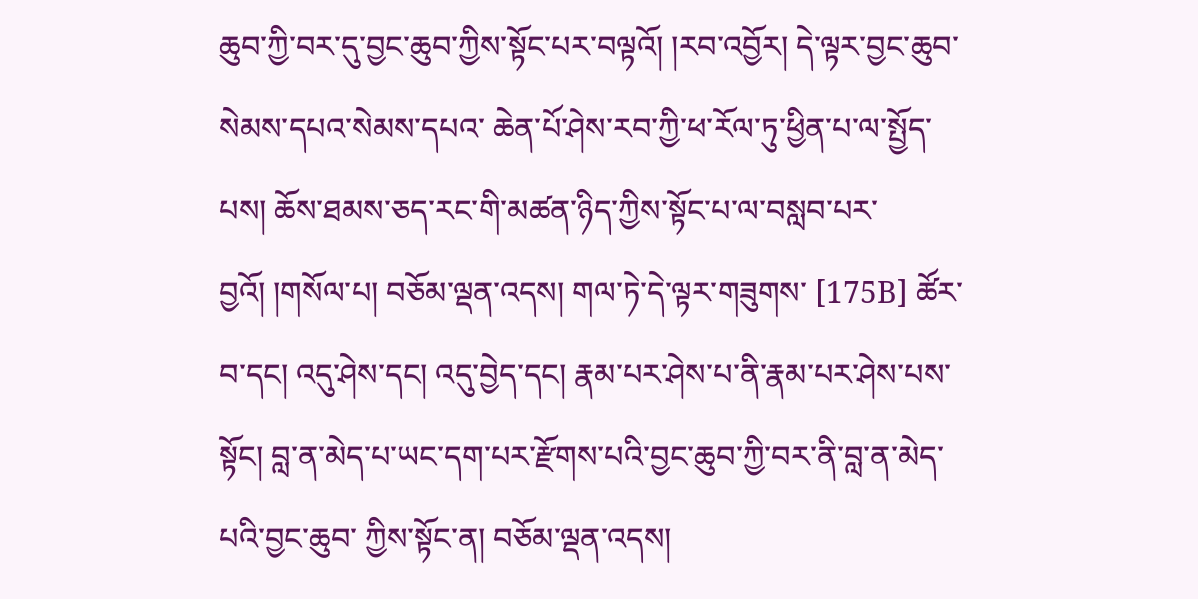ཆུབ་ཀྱི་བར་དུ་བྱང་ཆུབ་ཀྱིས་སྟོང་པར་བལྟའོ། །རབ་འབྱོར། དེ་ལྟར་བྱང་ཆུབ་སེམས་དཔའ་སེམས་དཔའ་ ཆེན་པོ་ཤེས་རབ་ཀྱི་ཕ་རོལ་ཏུ་ཕྱིན་པ་ལ་སྤྱོད་པས། ཆོས་ཐམས་ཅད་རང་གི་མཚན་ཉིད་ཀྱིས་སྟོང་པ་ལ་བསླབ་པར་བྱའོ། །གསོལ་པ། བཅོམ་ལྡན་འདས། གལ་ཏེ་དེ་ལྟར་གཟུགས་ [175B] ཚོར་བ་དང། འདུ་ཤེས་དང། འདུ་བྱེད་དང། རྣམ་པར་ཤེས་པ་ནི་རྣམ་པར་ཤེས་པས་སྟོང། བླ་ན་མེད་པ་ཡང་དག་པར་རྫོགས་པའི་བྱང་ཆུབ་ཀྱི་བར་ནི་བླ་ན་མེད་པའི་བྱང་ཆུབ་ ཀྱིས་སྟོང་ན། བཅོམ་ལྡན་འདས།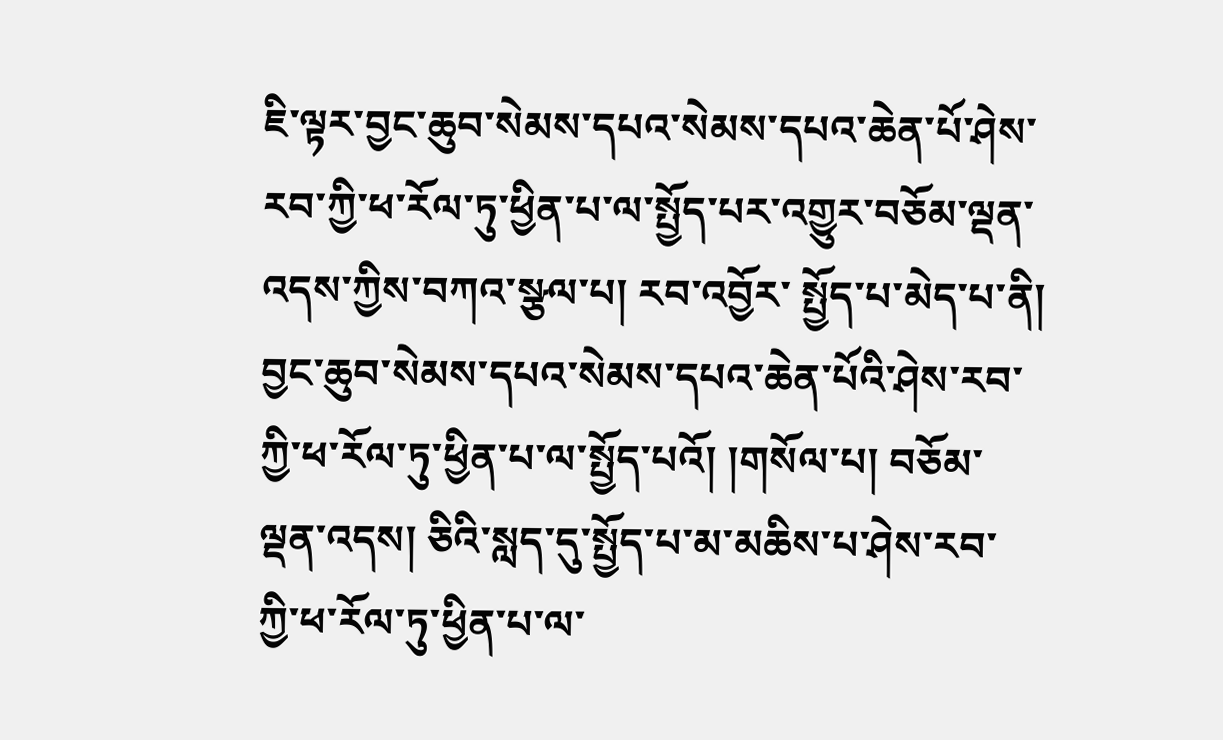ཇི་ལྟར་བྱང་ཆུབ་སེམས་དཔའ་སེམས་དཔའ་ཆེན་པོ་ཤེས་རབ་ཀྱི་ཕ་རོལ་ཏུ་ཕྱིན་པ་ལ་སྤྱོད་པར་འགྱུར་བཅོམ་ལྡན་འདས་ཀྱིས་བཀའ་སྩལ་པ། རབ་འབྱོར་ སྤྱོད་པ་མེད་པ་ནི། བྱང་ཆུབ་སེམས་དཔའ་སེམས་དཔའ་ཆེན་པོའི་ཤེས་རབ་ཀྱི་ཕ་རོལ་ཏུ་ཕྱིན་པ་ལ་སྤྱོད་པའོ། །གསོལ་པ། བཅོམ་ལྡན་འདས། ཅིའི་སླད་དུ་སྤྱོད་པ་མ་མཆིས་པ་ཤེས་རབ་ ཀྱི་ཕ་རོལ་ཏུ་ཕྱིན་པ་ལ་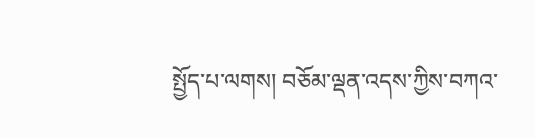སྤྱོད་པ་ལགས། བཅོམ་ལྡན་འདས་ཀྱིས་བཀའ་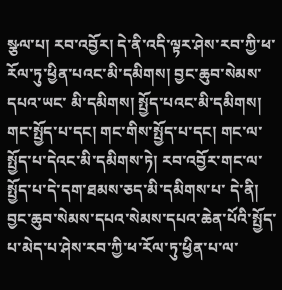སྩལ་པ། རབ་འབྱོར། དེ་ནི་འདི་ལྟར་ཤེས་རབ་ཀྱི་ཕ་རོལ་ཏུ་ཕྱིན་པའང་མི་དམིགས། བྱང་ཆུབ་སེམས་དཔའ་ཡང་ མི་དམིགས། སྤྱོད་པའང་མི་དམིགས། གང་སྤྱོད་པ་དང། གང་གིས་སྤྱོད་པ་དང། གང་ལ་སྤྱོད་པ་དེའང་མི་དམིགས་ཏེ། རབ་འབྱོར་གང་ལ་སྤྱོད་པ་དེ་དག་ཐམས་ཅད་མི་དམིགས་པ་ དེ་ནི། བྱང་ཆུབ་སེམས་དཔའ་སེམས་དཔའ་ཆེན་པོའི་སྤྱོད་པ་མེད་པ་ཤེས་རབ་ཀྱི་ཕ་རོལ་ཏུ་ཕྱིན་པ་ལ་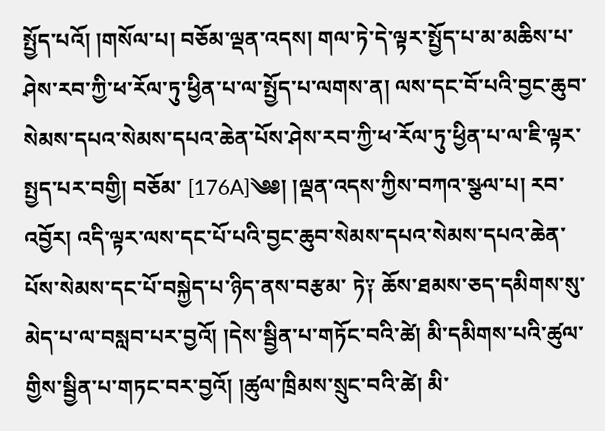སྤྱོད་པའོ། །གསོལ་པ། བཅོམ་ལྡན་འདས། གལ་ཏེ་དེ་ལྟར་སྤྱོད་པ་མ་མཆིས་པ་ ཤེས་རབ་ཀྱི་ཕ་རོལ་ཏུ་ཕྱིན་པ་ལ་སྤྱོད་པ་ལགས་ན། ལས་དང་བོ་པའི་བྱང་ཆུབ་སེམས་དཔའ་སེམས་དཔའ་ཆེན་པོས་ཤེས་རབ་ཀྱི་ཕ་རོལ་ཏུ་ཕྱིན་པ་ལ་ཇི་ལྟར་སྤྱད་པར་བགྱི། བཅོམ་ [176A]༄༅། །ལྡན་འདས་ཀྱིས་བཀའ་སྩལ་པ། རབ་འབྱོར། འདི་ལྟར་ལས་དང་པོ་པའི་བྱང་ཆུབ་སེམས་དཔའ་སེམས་དཔའ་ཆེན་པོས་སེམས་དང་པོ་བསྐྱེད་པ་ཉིད་ནས་བརྩམ་ ཏེ༑ ཆོས་ཐམས་ཅད་དམིགས་སུ་མེད་པ་ལ་བསླབ་པར་བྱའོ། །དེས་སྦྱིན་པ་གཏོང་བའི་ཚེ། མི་དམིགས་པའི་ཚུལ་གྱིས་སྦྱིན་པ་གཏང་བར་བྱའོ། །ཚུལ་ཁྲིམས་སྲུང་བའི་ཚེ། མི་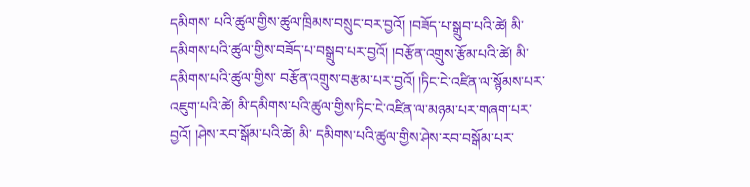དམིགས་ པའི་ཚུལ་གྱིས་ཚུལ་ཁྲིམས་བསྲུང་བར་བྱའོ། །བཟོད་པ་སྒྲུབ་པའི་ཚེ། མི་དམིགས་པའི་ཚུལ་གྱིས་བཟོད་པ་བསྒྲུབ་པར་བྱའོ། །བརྩོན་འགྲུས་རྩོམ་པའི་ཚེ། མི་དམིགས་པའི་ཚུལ་གྱིས་ བརྩོན་འགྲུས་བརྩམ་པར་བྱའོ། །ཏིང་ངེ་འཛིན་ལ་སྙོམས་པར་འཇུག་པའི་ཚེ། མི་དམིགས་པའི་ཚུལ་གྱིས་ཏིང་ངེ་འཛིན་ལ་མཉམ་པར་གཞག་པར་བྱའོ། །ཤེས་རབ་སྒོམ་པའི་ཚེ། མི་ དམིགས་པའི་ཚུལ་གྱིས་ཤེས་རབ་བསྒོམ་པར་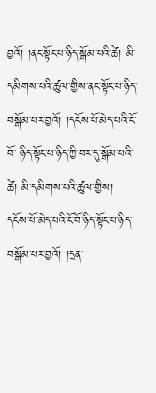བྱའོ། །ནང་སྟོང་པ་ཉིད་སྒོམ་པའི་ཚེ། མི་དམིགས་པའི་ཚུལ་གྱིས་ནང་སྟོང་པ་ཉིད་བསྒོམ་པར་བྱའོ། །དངོས་པོ་མེད་པའི་ངོ་བོ་ ཉིད་སྟོང་པ་ཉིད་ཀྱི་བར་དུ་སྒོམ་པའི་ཚེ། མི་དམིགས་པའི་ཚུལ་གྱིས། དངོས་པོ་མེད་པའི་ངོ་བོ་ཉིད་སྟོང་པ་ཉིད་བསྒོམ་པར་བྱའོ། །དྲན་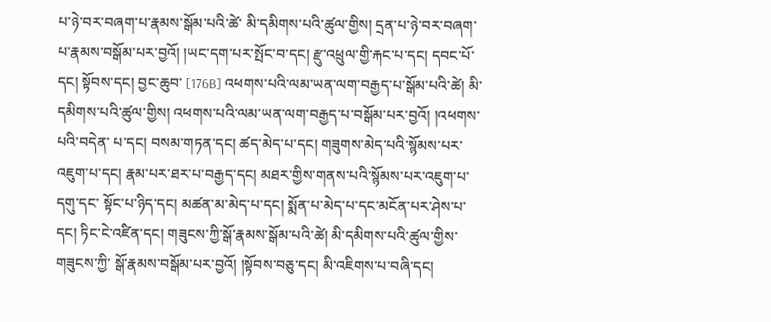པ་ཉེ་བར་བཞག་པ་རྣམས་སྒོམ་པའི་ཚེ་ མི་དམིགས་པའི་ཚུལ་གྱིས། དྲན་པ་ཉེ་བར་བཞག་པ་རྣམས་བསྒོམ་པར་བྱའོ། །ཡང་དག་པར་སྤོང་བ་དང། རྫུ་འཕྲུལ་གྱི་རྐང་པ་དང། དབང་པོ་དང། སྟོབས་དང། བྱང་ཆུབ་ [176B] འཕགས་པའི་ལམ་ཡན་ལག་བརྒྱད་པ་སྒོམ་པའི་ཚེ། མི་དམིགས་པའི་ཚུལ་གྱིས། འཕགས་པའི་ལམ་ཡན་ལག་བརྒྱད་པ་བསྒོམ་པར་བྱའོ། །འཕགས་པའི་བདེན་ པ་དང། བསམ་གཏན་དང། ཚད་མེད་པ་དང། གཟུགས་མེད་པའི་སྙོམས་པར་འཇུག་པ་དང། རྣམ་པར་ཐར་པ་བརྒྱད་དང། མཐར་གྱིས་གནས་པའི་སྙོམས་པར་འཇུག་པ་དགུ་དང་ སྟོང་པ་ཉིད་དང། མཚན་མ་མེད་པ་དང། སྨོན་པ་མེད་པ་དང་མངོན་པར་ཤེས་པ་དང། ཏིང་ངེ་འཛིན་དང། གཟུངས་ཀྱི་སྒོ་རྣམས་སྒོམ་པའི་ཚེ། མི་དམིགས་པའི་ཚུལ་གྱིས་གཟུངས་ཀྱི་ སྒོ་རྣམས་བསྒོམ་པར་བྱའོ། །སྟོབས་བཅུ་དང། མི་འཇིགས་པ་བཞི་དང།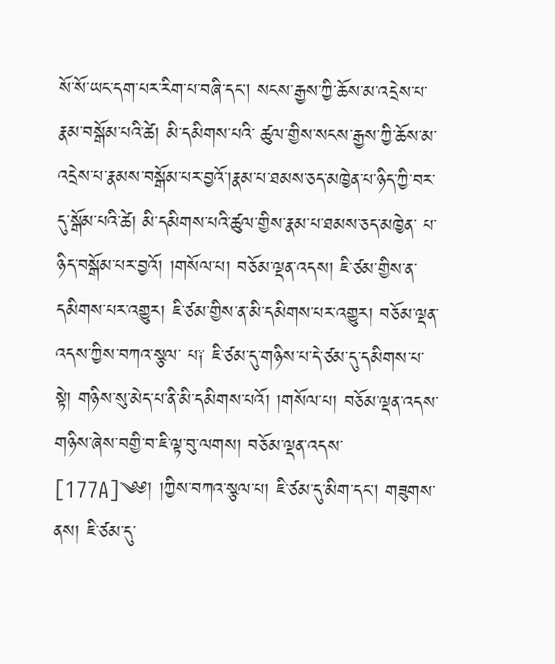སོ་སོ་ཡང་དག་པར་རིག་པ་བཞི་དང། སངས་རྒྱས་ཀྱི་ཆོས་མ་འདྲེས་པ་རྣམ་བསྒོམ་པའི་ཚེ། མི་དམིགས་པའི་ ཚུལ་གྱིས་སངས་རྒྱས་ཀྱི་ཆོས་མ་འདྲེས་པ་རྣམས་བསྒོམ་པར་བྱའོ་།རྣམ་པ་ཐམས་ཅད་མཁྱེན་པ་ཉིད་ཀྱི་བར་དུ་སྒོམ་པའི་ཚེ། མི་དམིགས་པའི་ཚུལ་གྱིས་རྣམ་པ་ཐམས་ཅད་མཁྱེན་ པ་ཉིད་བསྒོམ་པར་བྱའོ། །གསོལ་པ། བཅོམ་ལྡན་འདས། ཇི་ཙམ་གྱིས་ན་དམིགས་པར་འགྱུར། ཇི་ཙམ་གྱིས་ན་མི་དམིགས་པར་འགྱུར། བཅོམ་ལྡན་འདས་ཀྱིས་བཀའ་སྩལ་ པ༑ ཇི་ཙམ་དུ་གཉིས་པ་དེ་ཙམ་དུ་དམིགས་པ་སྟེ། གཉིས་སུ་མེད་པ་ནི་མི་དམིགས་པའོ། །གསོལ་པ། བཅོམ་ལྡན་འདས་གཉིས་ཞེས་བགྱི་བ་ཇི་ལྟ་བུ་ལགས། བཅོམ་ལྡན་འདས་ [177A]༄༅། །ཀྱིས་བཀའ་སྩལ་པ། ཇི་ཙམ་དུ་མིག་དང། གཟུགས་ནས། ཇི་ཙམ་དུ་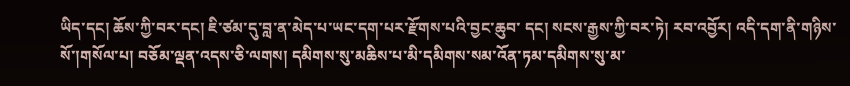ཡིད་དང། ཆོས་ཀྱི་བར་དང། ཇི་ཙམ་དུ་བླ་ན་མེད་པ་ཡང་དག་པར་རྫོགས་པའི་བྱང་ཆུབ་ དང། སངས་རྒྱས་ཀྱི་བར་ཏེ། རབ་འབྱོར། འདི་དག་ནི་གཉིས་སོ་།གསོལ་པ། བཅོམ་ལྡན་འདས་ཅི་ལགས། དམིགས་སུ་མཆིས་པ་མི་དམིགས་སམ་འོན་ཏམ་དམིགས་སུ་མ་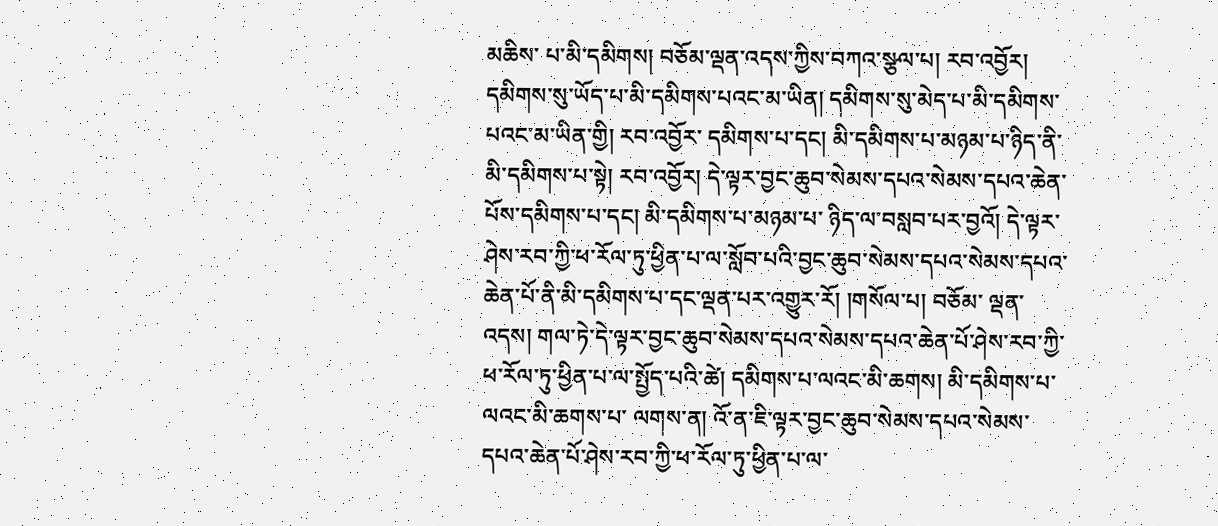མཆིས་ པ་མི་དམིགས། བཅོམ་ལྡན་འདས་ཀྱིས་བཀའ་སྩལ་པ། རབ་འབྱོར། དམིགས་སུ་ཡོད་པ་མི་དམིགས་པའང་མ་ཡིན། དམིགས་སུ་མེད་པ་མི་དམིགས་པའང་མ་ཡིན་གྱི། རབ་འབྱོར་ དམིགས་པ་དང། མི་དམིགས་པ་མཉམ་པ་ཉིད་ནི་མི་དམིགས་པ་སྟེ། རབ་འབྱོར། དེ་ལྟར་བྱང་ཆུབ་སེམས་དཔའ་སེམས་དཔའ་ཆེན་པོས་དམིགས་པ་དང། མི་དམིགས་པ་མཉམ་པ་ ཉིད་ལ་བསླབ་པར་བྱའོ། དེ་ལྟར་ཤེས་རབ་ཀྱི་ཕ་རོལ་ཏུ་ཕྱིན་པ་ལ་སློབ་པའི་བྱང་ཆུབ་སེམས་དཔའ་སེམས་དཔའ་ཆེན་པོ་ནི་མི་དམིགས་པ་དང་ལྡན་པར་འགྱུར་རོ། །གསོལ་པ། བཅོམ་ ལྡན་འདས། གལ་ཏེ་དེ་ལྟར་བྱང་ཆུབ་སེམས་དཔའ་སེམས་དཔའ་ཆེན་པོ་ཤེས་རབ་ཀྱི་ཕ་རོལ་ཏུ་ཕྱིན་པ་ལ་སྤྱོད་པའི་ཚེ། དམིགས་པ་ལའང་མི་ཆགས། མི་དམིགས་པ་ལའང་མི་ཆགས་པ་ ལགས་ན། འོ་ན་ཇི་ལྟར་བྱང་ཆུབ་སེམས་དཔའ་སེམས་དཔའ་ཆེན་པོ་ཤེས་རབ་ཀྱི་ཕ་རོལ་ཏུ་ཕྱིན་པ་ལ་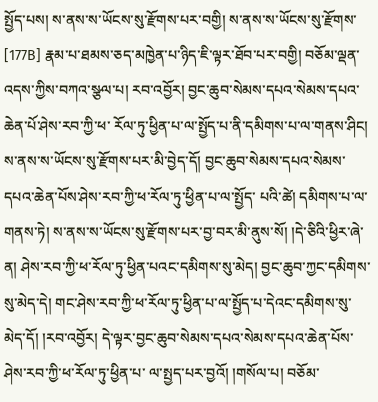སྤྱོད་པས། ས་ནས་ས་ཡོངས་སུ་རྫོགས་པར་བགྱི། ས་ནས་ས་ཡོངས་སུ་རྫོགས་ [177B] རྣམ་པ་ཐམས་ཅད་མཁྱེན་པ་ཉིད་ཇི་ལྟར་ཐོབ་པར་བགྱི། བཅོམ་ལྡན་འདས་ཀྱིས་བཀའ་སྩལ་པ། རབ་འབྱོར། བྱང་ཆུབ་སེམས་དཔའ་སེམས་དཔའ་ཆེན་པོ་ཤེས་རབ་ཀྱི་ཕ་ རོལ་ཏུ་ཕྱིན་པ་ལ་སྤྱོད་པ་ནི་དམིགས་པ་ལ་གནས་ཤིང། ས་ནས་ས་ཡོངས་སུ་རྫོགས་པར་མི་བྱེད་དོ། བྱང་ཆུབ་སེམས་དཔའ་སེམས་དཔའ་ཆེན་པོས་ཤེས་རབ་ཀྱི་ཕ་རོལ་ཏུ་ཕྱིན་པ་ལ་སྤྱོད་ པའི་ཚེ། དམིགས་པ་ལ་གནས་ཏེ། ས་ནས་ས་ཡོངས་སུ་རྫོགས་པར་བྱ་བར་མི་ནུས་སོ། །དེ་ཅིའི་ཕྱིར་ཞེ་ན། ཤེས་རབ་ཀྱི་ཕ་རོལ་ཏུ་ཕྱིན་པའང་དམིགས་སུ་མེད། བྱང་ཆུབ་ཀྱང་དམིགས་ སུ་མེད་དེ། གང་ཤེས་རབ་ཀྱི་ཕ་རོལ་ཏུ་ཕྱིན་པ་ལ་སྤྱོད་པ་དེའང་དམིགས་སུ་མེད་དོ། །རབ་འབྱོར། དེ་ལྟར་བྱང་ཆུབ་སེམས་དཔའ་སེམས་དཔའ་ཆེན་པོས་ཤེས་རབ་ཀྱི་ཕ་རོལ་ཏུ་ཕྱིན་པ་ ལ་སྤྱད་པར་བྱའོ། །གསོལ་པ། བཅོམ་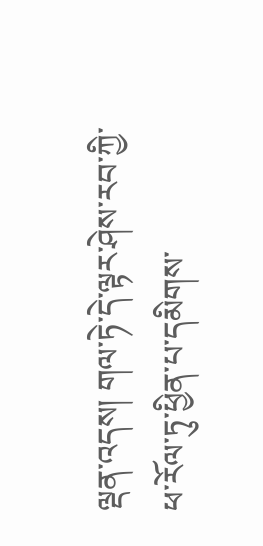ལྡན་འདས། གལ་ཏེ་དེ་ལྟར་ཤེས་རབ་ཀྱི་ཕ་རོལ་ཏུ་ཕྱིན་པ་དམིགས་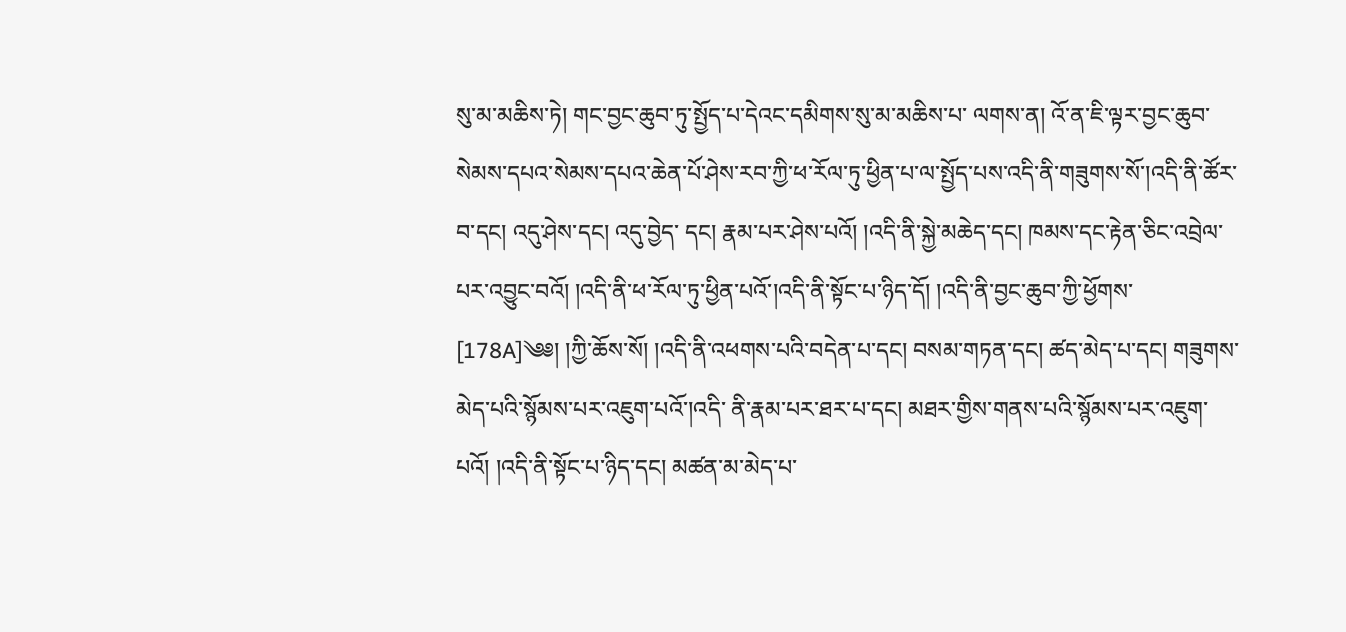སུ་མ་མཆིས་ཏེ། གང་བྱང་ཆུབ་ཏུ་སྤྱོད་པ་དེའང་དམིགས་སུ་མ་མཆིས་པ་ ལགས་ན། འོ་ན་ཇི་ལྟར་བྱང་ཆུབ་སེམས་དཔའ་སེམས་དཔའ་ཆེན་པོ་ཤེས་རབ་ཀྱི་ཕ་རོལ་ཏུ་ཕྱིན་པ་ལ་སྤྱོད་པས་འདི་ནི་གཟུགས་སོ་།འདི་ནི་ཚོར་བ་དང། འདུ་ཤེས་དང། འདུ་བྱེད་ དང། རྣམ་པར་ཤེས་པའོ། །འདི་ནི་སྐྱེ་མཆེད་དང། ཁམས་དང་རྟེན་ཅིང་འབྲེལ་པར་འབྱུང་བའོ། །འདི་ནི་ཕ་རོལ་ཏུ་ཕྱིན་པའོ་།འདི་ནི་སྟོང་པ་ཉིད་དོ། །འདི་ནི་བྱང་ཆུབ་ཀྱི་ཕྱོགས་ [178A]༄༅། །ཀྱི་ཆོས་སོ། །འདི་ནི་འཕགས་པའི་བདེན་པ་དང། བསམ་གཏན་དང། ཚད་མེད་པ་དང། གཟུགས་མེད་པའི་སྙོམས་པར་འཇུག་པའོ་།འདི་ ནི་རྣམ་པར་ཐར་པ་དང། མཐར་གྱིས་གནས་པའི་སྙོམས་པར་འཇུག་པའོ། །འདི་ནི་སྟོང་པ་ཉིད་དང། མཚན་མ་མེད་པ་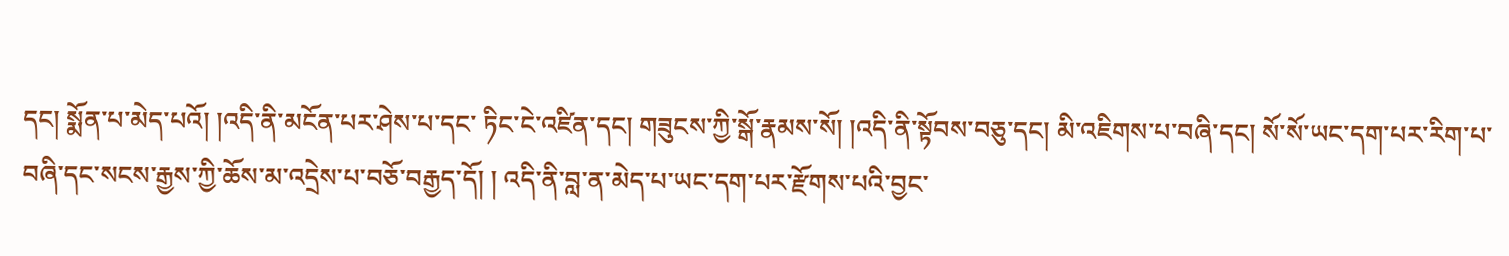དང། སྨོན་པ་མེད་པའོ། །འདི་ནི་མངོན་པར་ཤེས་པ་དང་ ཏིང་ངེ་འཛིན་དང། གཟུངས་ཀྱི་སྒོ་རྣམས་སོ། །འདི་ནི་སྟོབས་བཅུ་དང། མི་འཇིགས་པ་བཞི་དང། སོ་སོ་ཡང་དག་པར་རིག་པ་བཞི་དང་སངས་རྒྱས་ཀྱི་ཆོས་མ་འདྲེས་པ་བཅོ་བརྒྱད་དོ། ། འདི་ནི་བླ་ན་མེད་པ་ཡང་དག་པར་རྫོགས་པའི་བྱང་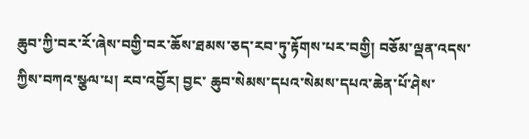ཆུབ་ཀྱི་བར་རོ་ཞེས་བགྱི་བར་ཆོས་ཐམས་ཅད་རབ་ཏུ་རྟོགས་པར་བགྱི། བཅོམ་ལྡན་འདས་ཀྱིས་བཀའ་སྩལ་པ། རབ་འབྱོར། བྱང་ ཆུབ་སེམས་དཔའ་སེམས་དཔའ་ཆེན་པོ་ཤེས་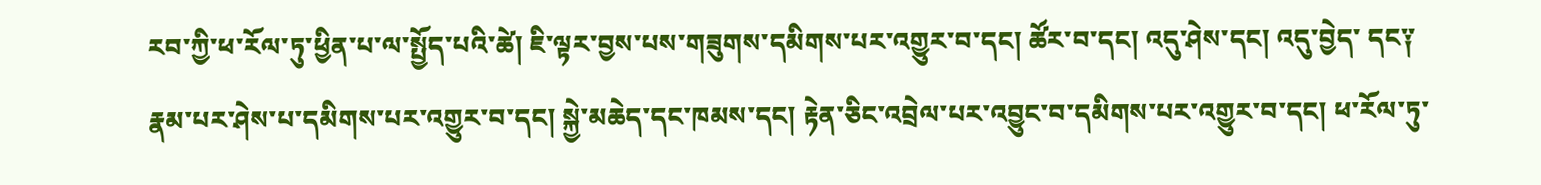རབ་ཀྱི་ཕ་རོལ་ཏུ་ཕྱིན་པ་ལ་སྤྱོད་པའི་ཚེ། ཇི་ལྟར་བྱས་པས་གཟུགས་དམིགས་པར་འགྱུར་བ་དང། ཚོར་བ་དང། འདུ་ཤེས་དང། འདུ་བྱེད་ དང༑ རྣམ་པར་ཤེས་པ་དམིགས་པར་འགྱུར་བ་དང། སྐྱེ་མཆེད་དང་ཁམས་དང། རྟེན་ཅིང་འབྲེལ་པར་འབྱུང་བ་དམིགས་པར་འགྱུར་བ་དང། ཕ་རོལ་ཏུ་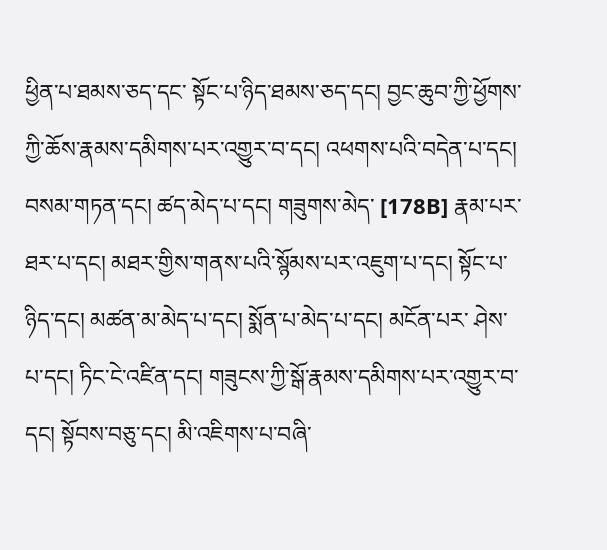ཕྱིན་པ་ཐམས་ཅད་དང་ སྟོང་པ་ཉིད་ཐམས་ཅད་དང། བྱང་ཆུབ་ཀྱི་ཕྱོགས་ཀྱི་ཆོས་རྣམས་དམིགས་པར་འགྱུར་བ་དང། འཕགས་པའི་བདེན་པ་དང། བསམ་གཏན་དང། ཚད་མེད་པ་དང། གཟུགས་མེད་ [178B] རྣམ་པར་ཐར་པ་དང། མཐར་གྱིས་གནས་པའི་སྙོམས་པར་འཇུག་པ་དང། སྟོང་པ་ཉིད་དང། མཚན་མ་མེད་པ་དང། སྨོན་པ་མེད་པ་དང། མངོན་པར་ ཤེས་པ་དང། ཏིང་ངེ་འཛིན་དང། གཟུངས་ཀྱི་སྒོ་རྣམས་དམིགས་པར་འགྱུར་བ་དང། སྟོབས་བཅུ་དང། མི་འཇིགས་པ་བཞི་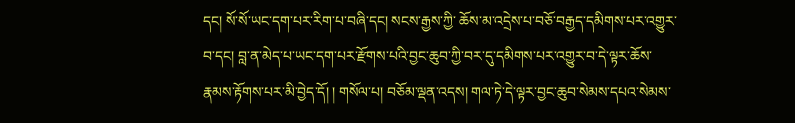དང། སོ་སོ་ཡང་དག་པར་རིག་པ་བཞི་དང། སངས་རྒྱས་ཀྱི་ ཆོས་མ་འདྲེས་པ་བཅོ་བརྒྱད་དམིགས་པར་འགྱུར་བ་དང། བླ་ན་མེད་པ་ཡང་དག་པར་རྫོགས་པའི་བྱང་ཆུབ་ཀྱི་བར་དུ་དམིགས་པར་འགྱུར་བ་དེ་ལྟར་ཆོས་རྣམས་རྟོགས་པར་མི་བྱེད་དོ། ། གསོལ་པ། བཅོམ་ལྡན་འདས། གལ་ཏེ་དེ་ལྟར་བྱང་ཆུབ་སེམས་དཔའ་སེམས་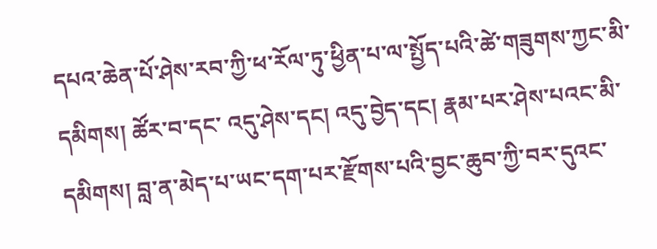དཔའ་ཆེན་པོ་ཤེས་རབ་ཀྱི་ཕ་རོལ་ཏུ་ཕྱིན་པ་ལ་སྤྱོད་པའི་ཚེ་གཟུགས་ཀྱང་མི་དམིགས། ཚོར་བ་དང་ འདུ་ཤེས་དང། འདུ་བྱེད་དང། རྣམ་པར་ཤེས་པའང་མི་དམིགས། བླ་ན་མེད་པ་ཡང་དག་པར་རྫོགས་པའི་བྱང་ཆུབ་ཀྱི་བར་དུའང་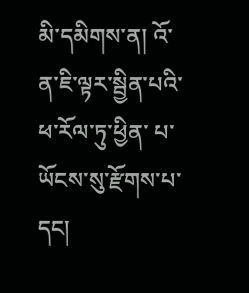མི་དམིགས་ན། འོ་ན་ཇི་ལྟར་སྦྱིན་པའི་ཕ་རོལ་ཏུ་ཕྱིན་ པ་ཡོངས་སུ་རྫོགས་པ་དང།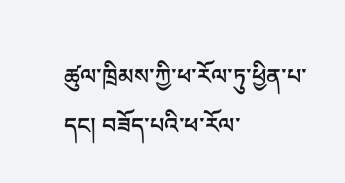ཚུལ་ཁྲིམས་ཀྱི་ཕ་རོལ་ཏུ་ཕྱིན་པ་དང། བཟོད་པའི་ཕ་རོལ་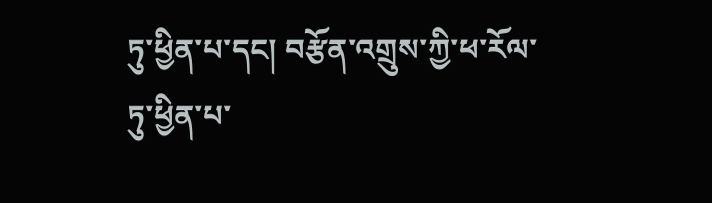ཏུ་ཕྱིན་པ་དང། བརྩོན་འགྲུས་ཀྱི་ཕ་རོལ་ཏུ་ཕྱིན་པ་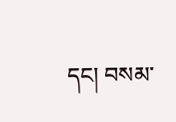དང། བསམ་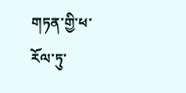གཏན་གྱི་ཕ་རོལ་ཏུ་